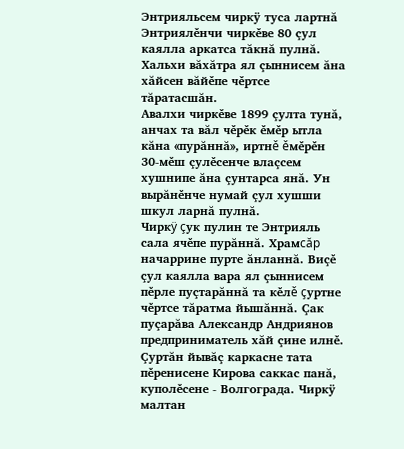Энтрияльсем чиркÿ туса лартнă
Энтриялěнчи чиркěве 80 çул каялла аркатса тăкнă пулнă. Хальхи вăхăтра ял çыннисем ăна хăйсен вăйěпе чěртсе тăратасшăн.
Авалхи чиркěве 1899 çулта тунă, анчах та вăл чěрěк ěмěр ытла кăна «пурăннă», иртнě ěмěрěн 30-мěш çулěсенче влаçсем хушнипе ăна çунтарса янă. Ун вырăнěнче нумай çул хушши шкул ларнă пулнă.
Чиркÿ çук пулин те Энтрияль сала ячěпе пурăннă. Храмcăp начаррине пурте ăнланнă. Виçě çул каялла вара ял çыннисем пěрле пуçтарăннă та кěлě çуртне чěртсе тăратма йышăннă. Çак пуçарăва Александр Андриянов предприниматель хăй çине илнě. Çуртăн йывăç каркасне тата пěренисене Кирова саккас панă, куполěсене - Волгограда. Чиркÿ малтан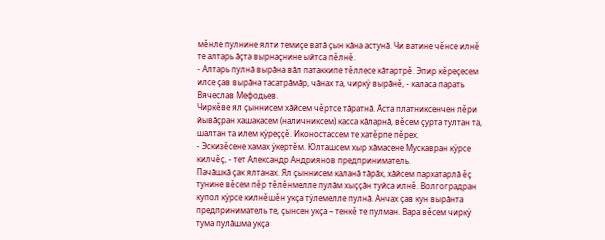мěнле пулнине ялти темиçе ватă çын кăна астунă. Чи ватине чěнсе илнě те алтарь ăçта вырнаçнине ыйтса пěлнě.
- Алтарь пулнă вырăна вăл патаккипе тěллесе кăтартрě. Эпир кěреçесем илсе çав вырăна тасатрăмăр, чăнах та, чиркÿ вырăнě, - каласа парать Вячеслав Мефодьев.
Чиркěве ял çыннисем хăйсем чěртсе тăратнă. Ăста платниксенчен пěри йывăçран хашакасем (наличниксем) касса кăларнă, вěсем çурта тултан та, шалтан та илем кÿреççě. Иконостассем те хатěрпе пěрех.
- Эскизěсене хамах ÿкертěм. Юлташсем хыр хăмасене Мускавран кÿрсе килчěç, - тет Александр Андриянов предприниматель.
Пачăшкă çак ялтанах. Ял çыннисем каланă тăрăх, хăйсем пархатарлă ěç тунине вěсем пěр тěлěнмелле пулăм хыççăн туйса илнě. Волгоградран купол кÿрсе килнěшěн укçа тÿлемелле пулнă. Анчах çав кун вырăнта предприниматель те, çынсен укçа – тенкě те пулман. Вара вěсем чиркÿ тума пулăшма укçа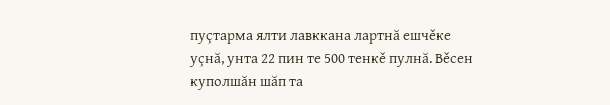пуçтарма ялти лавккана лартнă ешчěке уçнă, унта 22 пин те 500 тенкě пулнă. Вěсен куполшăн шăп та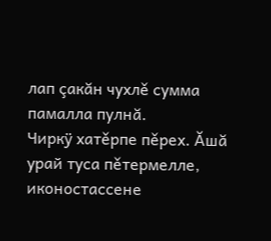лап çакăн чухлě сумма памалла пулнă.
Чиркÿ хатěрпе пěрех. Ăшă урай туса пěтермелле, иконостассене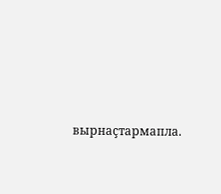вырнаçтармапла.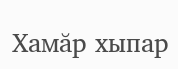Хамăр хыпар